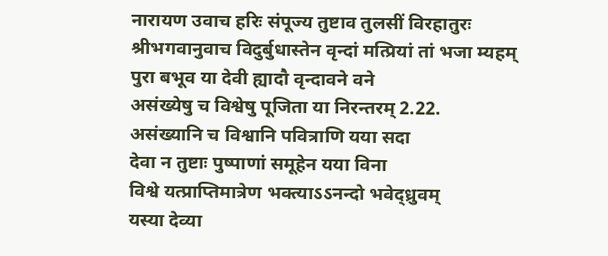नारायण उवाच हरिः संपूज्य तुष्टाव तुलसीं विरहातुरः
श्रीभगवानुवाच विदुर्बुधास्तेन वृन्दां मत्प्रियां तां भजा म्यहम्
पुरा बभूव या देवी ह्यादौ वृन्दावने वने
असंख्येषु च विश्वेषु पूजिता या निरन्तरम् 2.22.
असंख्यानि च विश्वानि पवित्राणि यया सदा
देवा न तुष्टाः पुष्पाणां समूहेन यया विना
विश्वे यत्प्राप्तिमात्रेण भक्त्याऽऽनन्दो भवेद्ध्रुवम्
यस्या देव्या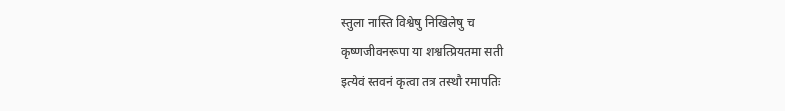स्तुला नास्ति विश्वेषु निखिलेषु च
कृष्णजीवनरूपा या शश्वत्प्रियतमा सती
इत्येवं स्तवनं कृत्वा तत्र तस्थौ रमापतिः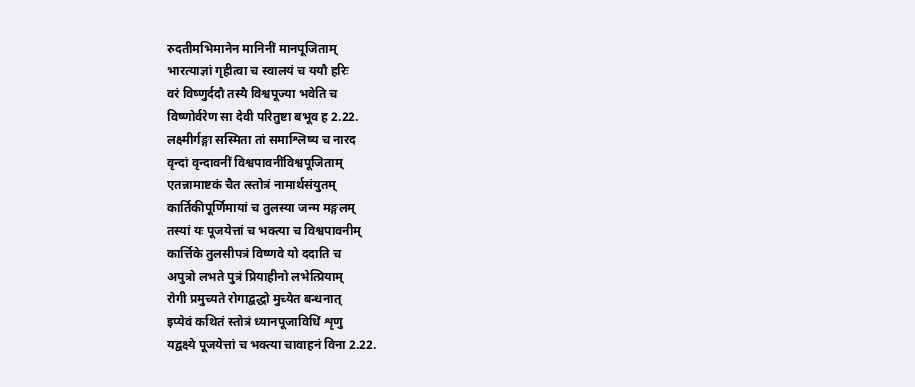रुदतीमभिमानेन मानिनीं मानपूजिताम्
भारत्याज्ञां गृहीत्वा च स्वालयं च ययौ हरिः
वरं विष्णुर्ददौ तस्यै विश्वपूज्या भवेति च
विष्णोर्वरेण सा देवी परितुष्टा बभूव ह 2.22.
लक्ष्मीर्गङ्गा सस्मिता तां समाश्लिष्य च नारद
वृन्दां वृन्दावनीं विश्वपावनींविश्वपूजिताम्
एतन्नामाष्टकं चैत त्स्तोत्रं नामार्थसंयुतम्
कार्तिकीपूर्णिमायां च तुलस्या जन्म मङ्गलम्
तस्यां यः पूजयेत्तां च भक्त्या च विश्वपावनीम्
कार्त्तिके तुलसीपत्रं विष्णवे यो ददाति च
अपुत्रो लभते पुत्रं प्रियाहीनो लभेत्प्रियाम्
रोगी प्रमुच्यते रोगाद्बद्धो मुच्येत बन्धनात्
इप्येवं कथितं स्तोत्रं ध्यानपूजाविधिं शृणु
यद्वक्ष्ये पूजयेत्तां च भक्त्या चावाहनं विना 2.22.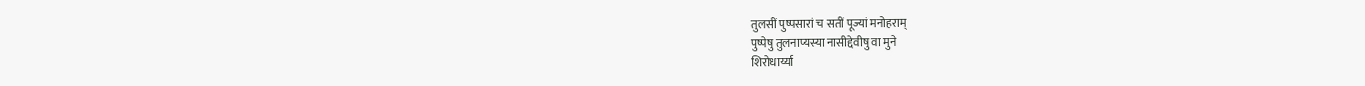तुलसीं पुष्पसारां च सतीं पूज्यां मनोहराम्
पुष्पेषु तुलनाप्यस्या नासीद्देवीषु वा मुने
शिरोधार्य्या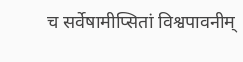च सर्वेषामीप्सितां विश्वपावनीम्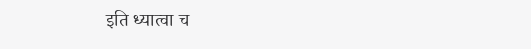इति ध्यात्वा च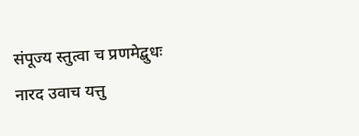संपूज्य स्तुत्वा च प्रणमेद्बुधः
नारद उवाच यत्तु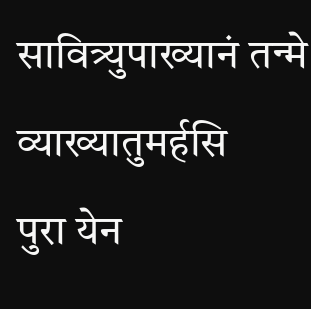सावित्र्युपाख्यानं तन्मे व्याख्यातुमर्हसि
पुरा येन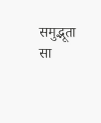समुद्भूता सा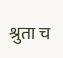श्रुता च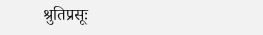श्रुतिप्रसूः